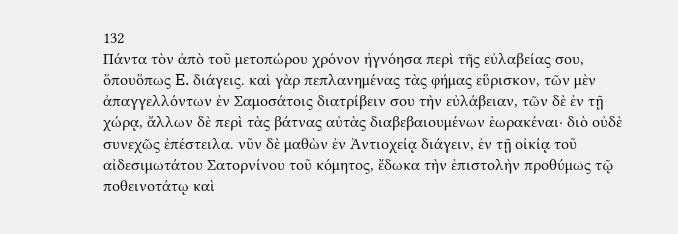132
Πάντα τὸν ἀπὸ τοῦ μετοπώρου χρόνον ἠγνόησα περὶ τῆς εὐλαβείας σου, ὅπουὅπως E. διάγεις. καὶ γὰρ πεπλανημένας τὰς φήμας εὕρισκον, τῶν μὲν ἀπαγγελλόντων ἐν Σαμοσάτοις διατρίβειν σου τὴν εὐλάβειαν, τῶν δὲ ἐν τῇ χώρᾳ, ἄλλων δὲ περὶ τὰς βάτνας αὐτὰς διαβεβαιουμένων ἑωρακέναι· διὸ οὐδὲ συνεχῶς ἐπέστειλα. νῦν δὲ μαθὼν ἐν Ἀντιοχείᾳ διάγειν, ἐν τῇ οἰκίᾳ τοῦ αἰδεσιμωτάτου Σατορνίνου τοῦ κόμητος, ἔδωκα τὴν ἐπιστολὴν προθύμως τῷ ποθεινοτάτῳ καὶ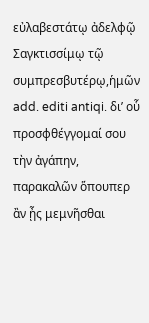εὐλαβεστάτῳ ἀδελφῷ Σαγκτισσίμῳ τῷ συμπρεσβυτέρῳ,ἡμῶν add. editi antiqi. δι’ οὗ προσφθέγγομαί σου τὴν ἀγάπην, παρακαλῶν ὅπουπερ ἂν ᾖς μεμνῆσθαι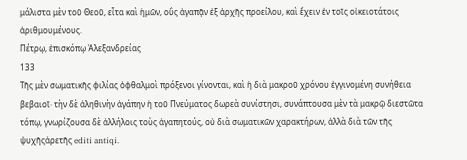μάλιστα μὲν τοῦ Θεοῦ, εἶτα καὶ ἡμῶν, οὓς ἀγαπᾷν ἐξ ἀρχῆς προείλου, καὶ ἔχειν ἐν τοῖς οἰκειοτάτοις ἀριθμουμένους.
Πέτρῳ, ἐπισκόπῳ Ἀλεξανδρείας
133
Τῆς μὲν σωματικῆς φιλίας ὀφθαλμοὶ πρόξενοι γίνονται, καὶ ἡ διὰ μακροῦ χρόνου ἐγγινομένη συνήθεια βεβαιοῖ· τὴν δὲ ἀληθινὴν ἀγάπην ἡ τοῦ Πνεύματος δωρεὰ συνίστησι, συνάπτουσα μὲν τὰ μακρῷ διεστῶτα τόπῳ, γνωρίζουσα δὲ ἀλλήλοις τοὺς ἀγαπητούς, οὐ διὰ σωματικῶν χαρακτήρων, ἀλλὰ διὰ τῶν τῆς ψυχῆςἀρετῆς editi antiqi.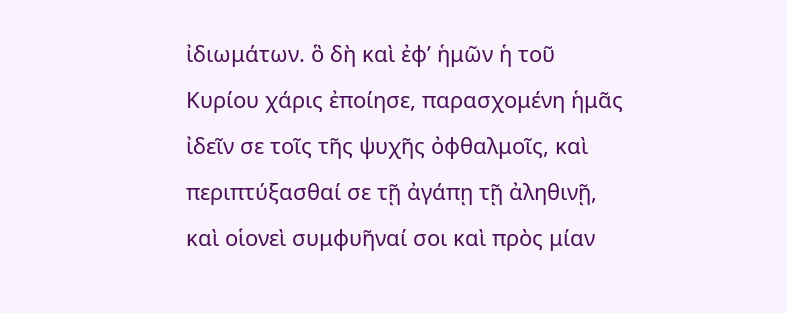ἰδιωμάτων. ὃ δὴ καὶ ἐφʼ ἡμῶν ἡ τοῦ Κυρίου χάρις ἐποίησε, παρασχομένη ἡμᾶς ἰδεῖν σε τοῖς τῆς ψυχῆς ὀφθαλμοῖς, καὶ περιπτύξασθαί σε τῇ ἀγάπῃ τῇ ἀληθινῇ, καὶ οἱονεὶ συμφυῆναί σοι καὶ πρὸς μίαν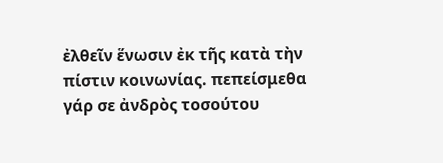ἐλθεῖν ἕνωσιν ἐκ τῆς κατὰ τὴν πίστιν κοινωνίας. πεπείσμεθα γάρ σε ἀνδρὸς τοσούτου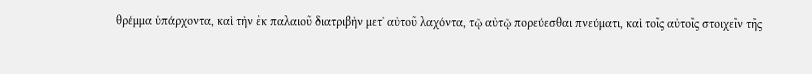θρέμμα ὑπάρχοντα, καὶ τὴν ἐκ παλαιοῦ διατριβὴν μετʼ αὐτοῦ λαχόντα, τῷ αὐτῷ πορεύεσθαι πνεύματι, καὶ τοῖς αὐτοῖς στοιχεῖν τῆς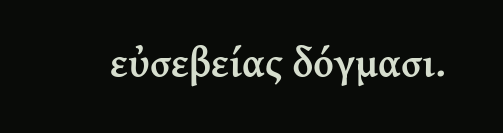εὐσεβείας δόγμασι.